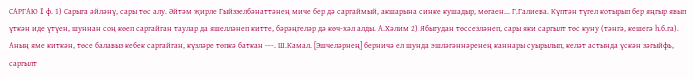САРГАЮ I ф. 1) Сарыга әйләнү, сары төс алу. Әйтәм җирле Гыйззелбәнаттәнең миче бер дә саргаймый, акшарына синке кушадыр, мөгаен... Г.Галиева. Күптән түгел котырып бер яңгыр явып үткән иде үтүен, шуннан соң көеп саргайган таулар да яшелләнеп китте, бәрәңгеләр дә көч-хәл алды. А.Хәлим 2) Ябыгудан төссезләнеп, сары яки саргылт төс куну (тәнгә, кешегә һ.б.га). Аның яме киткән, төсе балавыз кебек саргайган, күзләре төпкә баткан ---. Ш.Камал. [Эшчеләрнең] берничә ел шунда эшләгәннәренең каннары суырылып, келәт астында үскән зәгыйфь, саргылт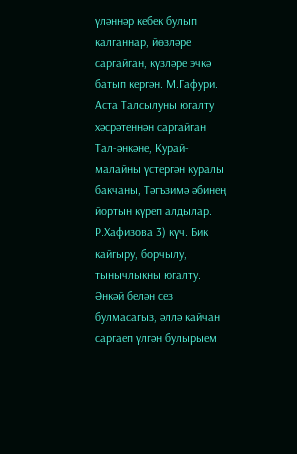үләннәр кебек булып калганнар, йөзләре саргайган, күзләре эчкә батып кергән. М.Гафури. Аста Талсылуны югалту хәсрәтеннән саргайган Тал-әнкәне, Курай-малайны үстергән куралы бакчаны, Тәгъзимә әбинең йортын күреп алдылар. Р.Хафизова 3) күч. Бик кайгыру, борчылу, тынычлыкны югалту. Әнкәй белән сез булмасагыз, әллә кайчан саргаеп үлгән булырыем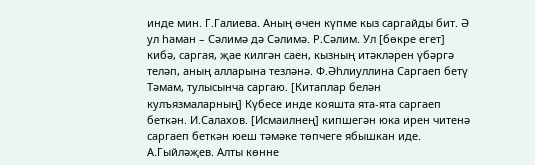инде мин. Г.Галиева. Аның өчен күпме кыз саргайды бит. Ә ул һаман – Сәлимә дә Сәлимә. Р.Сәлим. Ул [бөкре егет] кибә, саргая, җае килгән саен, кызның итәкләрен үбәргә теләп, аның алларына тезләнә. Ф.Әһлиуллина Саргаеп бетү Тәмам, тулысынча саргаю. [Китаплар белән кулъязмаларның] Күбесе инде кояшта ята-ята саргаеп беткән. И.Салахов. [Исмаилнең] кипшегән юка ирен читенә саргаеп беткән юеш тәмәке төпчеге ябышкан иде. А.Гыйләҗев. Алты көнне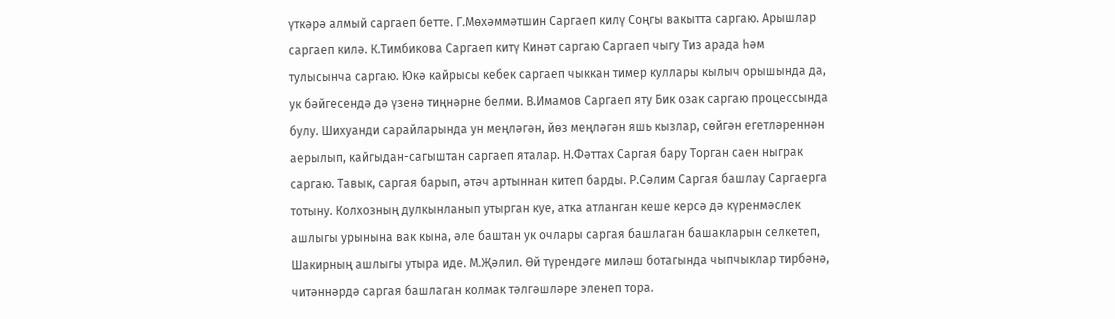үткәрә алмый саргаеп бетте. Г.Мөхәммәтшин Саргаеп килү Соңгы вакытта саргаю. Арышлар саргаеп килә. К.Тимбикова Саргаеп китү Кинәт саргаю Саргаеп чыгу Тиз арада һәм тулысынча саргаю. Юкә кайрысы кебек саргаеп чыккан тимер куллары кылыч орышында да, ук бәйгесендә дә үзенә тиңнәрне белми. В.Имамов Саргаеп яту Бик озак саргаю процессында булу. Шихуанди сарайларында ун меңләгән, йөз меңләгән яшь кызлар, сөйгән егетләреннән аерылып, кайгыдан-сагыштан саргаеп яталар. Н.Фәттах Саргая бару Торган саен ныграк саргаю. Тавык, саргая барып, әтәч артыннан китеп барды. Р.Сәлим Саргая башлау Саргаерга тотыну. Колхозның дулкынланып утырган куе, атка атланган кеше керсә дә күренмәслек ашлыгы урынына вак кына, әле баштан ук очлары саргая башлаган башакларын селкетеп, Шакирның ашлыгы утыра иде. М.Җәлил. Өй түрендәге миләш ботагында чыпчыклар тирбәнә, читәннәрдә саргая башлаган колмак тәлгәшләре эленеп тора.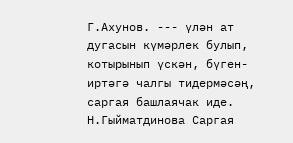Г.Ахунов. --- үлән ат дугасын күмәрлек булып, котырынып үскән, бүген-иртәгә чалгы тидермәсәң, саргая башлаячак иде. Н.Гыйматдинова Саргая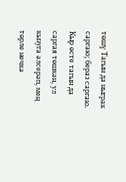төшү Тагын да ныграк саргаю; бераз саргаю. Кыр өсте тагын да саргая төшкән, ул кызуга әлсерәп, мең төрле нечкә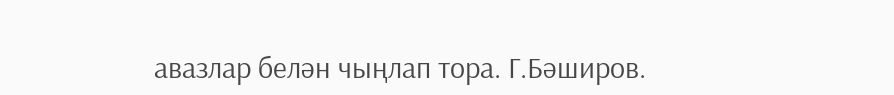авазлар белән чыңлап тора. Г.Бәширов.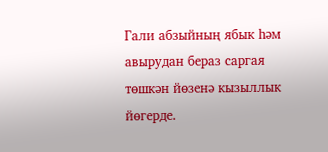Гали абзыйның ябык һәм авырудан бераз саргая төшкән йөзенә кызыллык йөгерде.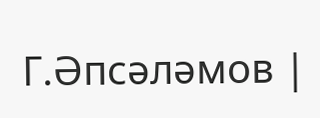Г.Әпсәләмов |